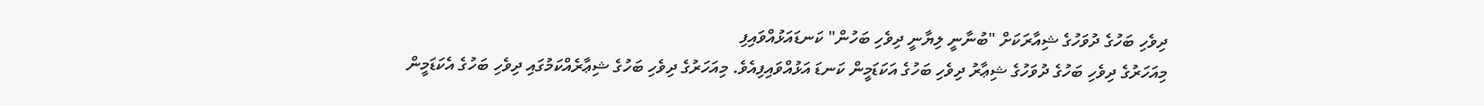ދިވެހި ބަހުގެ ދުވަހުގެ ޝިއާރަކަށް "ބުނާނީ ލިޔާނީ ދިވެހި ބަހުން" ކަނޑައަޅުއްވައިފި
މިއަހަރުގެ ދިވެހި ބަހުގެ ދުވަހުގެ ޝިޢާރު ދިވެހި ބަހުގެ އަކަޑަމީން ކަނޑަ އަޅުއްވައިފިއެވެ. މިއަހަރުގެ ދިވެހި ބަހުގެ ޝިޢާރެއްކަމުގައި ދިވެހި ބަހުގެ އެކަޑަމީން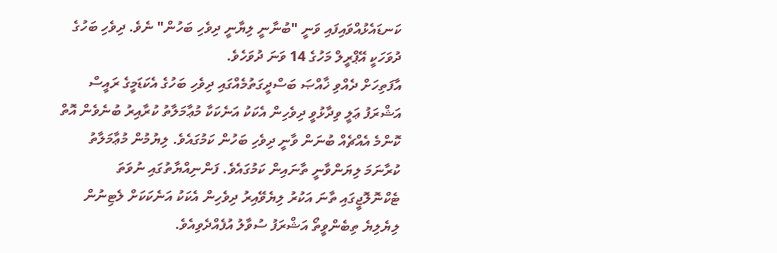ކަނޑައެޅުއްވައިފައި ވަނީ "ބުނާނީ ލިޔާނީ ދިވެހި ބަހުން" ނެވެ. ދިވެހި ބަހުގެ ދުވަހަކީ އޭޕްރީލް މަހުގެ 14 ވަނަ ދުވަހެވެ.
އާފަތިހަށް ދެއްވި ޚާއްޞަ ބަސްދީގަތުމެއްގައި ދިވެހި ބަހުގެ އެކަޑަމީގެ ރައީސް އަޝްރަފު ޢަލީ ވިދާޅުވީ ދިވެހިން އެކަކު އަނެކަކާ މުޢާމަލާތު ކުރާއިރު ބުނެވެން އޮތް ކޮންމެ އެއްޗެއް ބުނަން ވާނީ ދިވެހި ބަހުން ކަމުގައެވެ. ލިޔުމުން މުޢާމަލާތު ކުރާނަމަ ލިޔަންވާނީ ތާނައިން ކަމުގައެވެ. ފަންނިއްޔާތުގައި ނުވަތަ ޓެކްނޮލޮޖީގައި ތާނަ އަކުރު ލިޔެވޭއިރު ދިވެހިން އެކަކު އަނެކަކަށް ލެޓިނުން ލިޔެލިޔެ ތިބެންވީތޯ އަޝްރަފު ސުވާލު އުފެއްދެވިއެވެ.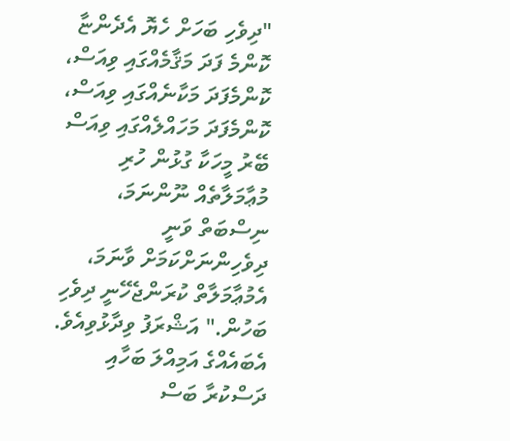"ދިވެހި ބަހަށް ހެޔޮ އެދެންޏާ ކޮންމެ ފަދަ މަޤާމެއްގައި ވިއަސް، ކޮންމެފަދަ މަކާނެއްގައި ވިއަސް، ކޮންމެފަދަ މަހައްލެއްގައި ވިއަސް ބޭރު މީހަކާ ގުޅުން ހުރި މުޢާމަލާތެއް ނޫންނަމަ، ނިސްބަތް ވަނީ ދިވެހިންނަށްކަމަށް ވާނަމަ، އެމުޢާމަލާތް ކުރަންޖެހޭނީ ދިވެހި ބަހުން." އަޝްރަފު ވިދާޅުވިއެވެ.
އެބައެއްގެ އަމިއްލަ ބަހާއި ދަސްކުރާ ބަސް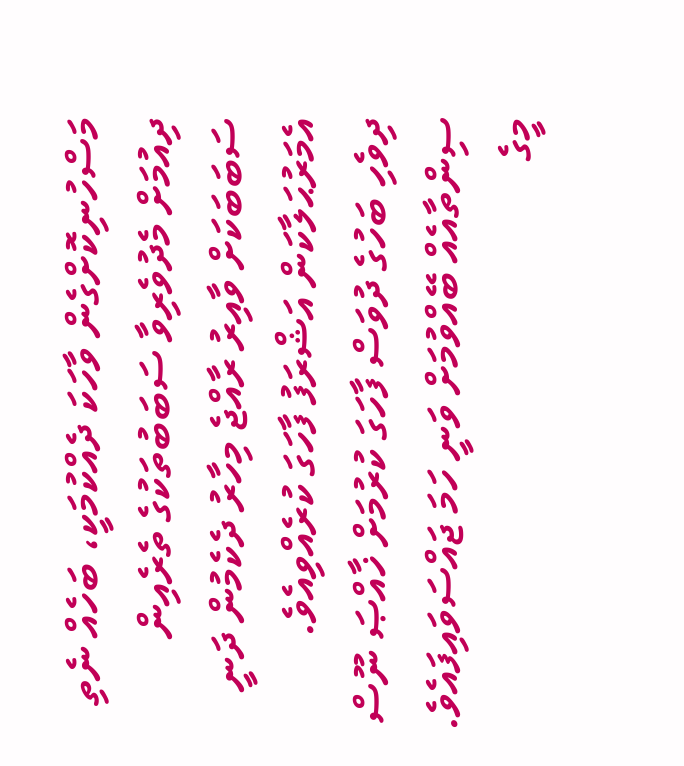މަސްހުނިކޮށްގެން ވާހަކަ ދެއްކުމަކީ، ބަހެއް ނެތި ދިއުމަށް މެދުވެރިވާ ސަބަބުތަކުގެ ތެރެއިން ސަބަބަކަށް ވާއިރު ރާއްޖެ މިހާރު ދެކެމުން ދަނީ އެމަރުޙަލާކަން އަޝްރަފު ފާހަގަ ކުރެއްވިއެވެ.
ދިވެހި ބަހުގެ ދުވަސް ފާހަގަ ކުރުމަށް ޚާއްޞަ ނޫސް ސިންތާއެއް ބޭއްވުމަށް ވަނީ ހަމަ ޖައްސަވައިފައެވެ. މީގެ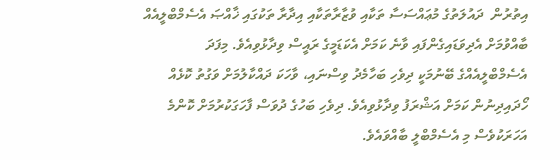އިތުރުން  ދައުލަތުގެ މުޢައްސަސާ ތަކާއި ވުޒާރާތަކާއި އިދާރާ ތަކުގައި ޚާއްޞަ އެސެމްބްލީއެއް ބާއްވުމަށް އެދިވަޑައިގެންފައި ވާނެ ކަމަށް އެކަޑަމީގެ ރައީސް ވިދާޅުވިއެވެ. މިފަދަ އެސެމްބްލީއެއްގެ ބޭނުމަކީ ދިވެހި ބަހާމެދު ވިސްނައި، ވާހަކަ ދައްކާލުމަށް ވަގުތު ކޮޅެއް ހޯދައިދިނުން ކަމަށް އަޝްރަފު ވިދާޅުވިއެވެ. ދިވެހި ބަހުގެ ދުވަސް ފާހަގަކުރުމަށް ކޮންމެ އަހަރަކުވެސް މި އެސެމްބްލީ ބާއްވައެވެ.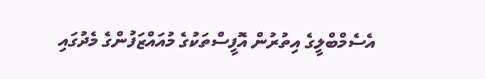އެސެމްބްލީގެ އިތުރުން އޮފީސްތަކުގެ މުއައްޒަފުންގެ މެދުގައި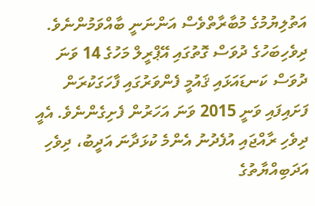އަތުލިޔުމުގެ މުބާރާތްވެސް އަންނަނީ ބާއްވަމުންނެވެ.
ދިވެހިބަހުގެ ދުވަސް ގޮތުގައި އޭޕްރީލް މަހުގެ 14 ވަނަ ދުވަސް ކަނޑައަޅައި ޤައުމީ ފެންވަރުގައި ފާހަގަކުރަން ފަށައިފައި ވަނީ 2015 ވަނަ އަހަރުން ފެށިގެންނެވެ. އެއީ  ދިވެހި ރާއްޖައި އުފެދުނު އެންމެ ކުޅަދާނަ އަދީބު، ދިވެހި އަދަބިއްޔާތުގެ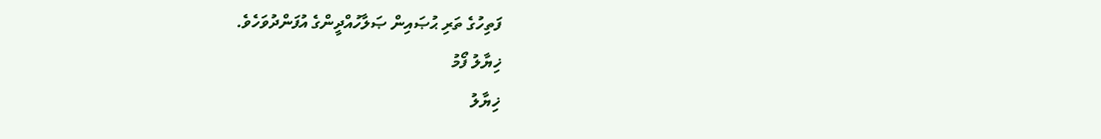ފަތިހުގެ ތަރި ޙުޞައިން ޞަލާހުއްދީންގެ އުފަންދުވަހެވެ.
ޚިޔާލު ފޯމު
ޚިޔާލު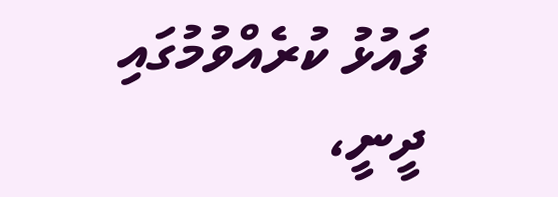ފައުޅު ކުރެއްވުމުގައި ދީނީ،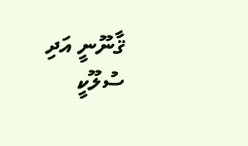ޤާނޫނީ އަދި ސުލޫކީ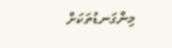މިންގަނޑުތަކަށް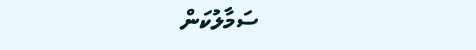ސަމާލުކަން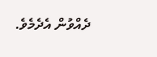ދެއްވުން އެދެމެވެ.